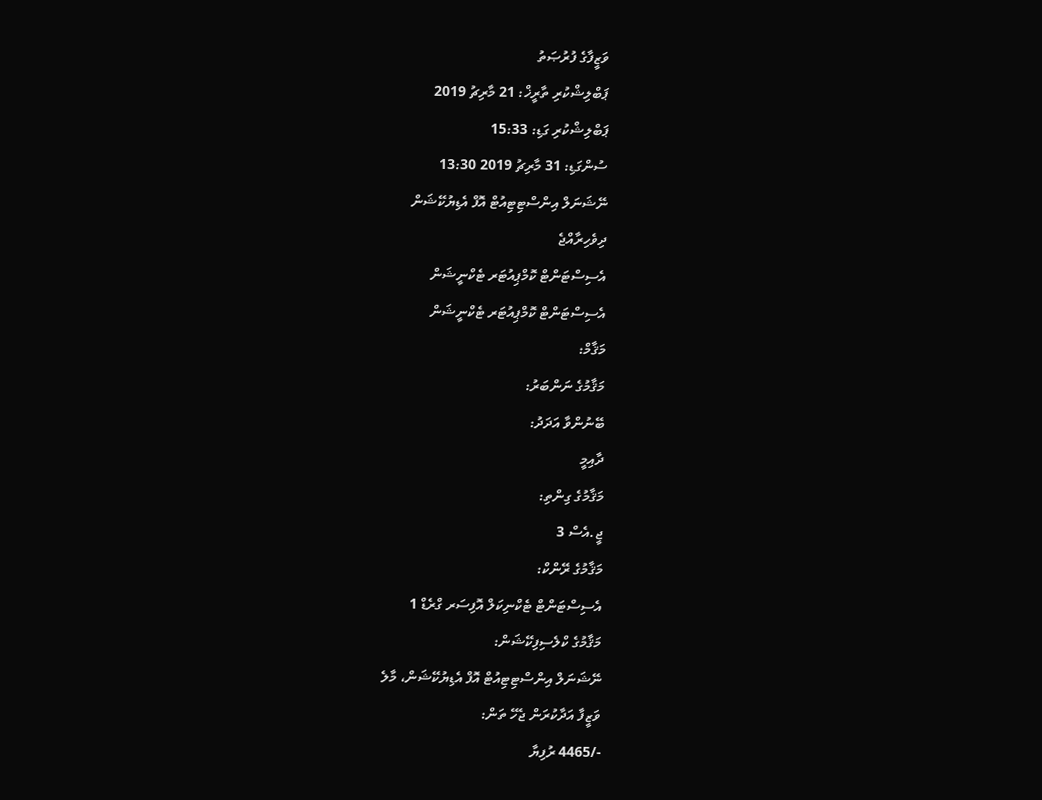ވަޒީފާގެ ފުރުޞަތު
ޕަބްލިޝްކުރި ތާރީޚް: 21 މާރިޗު 2019
ޕަބްލިޝްކުރި ގަޑި: 15:33
ސުންގަޑި: 31 މާރިޗު 2019 13:30
ނޭޝަނަލް އިންސްޓިޓިއުޓް އޮފް އެޑިޔުކޭޝަން
ދިވެހިރާއްޖެ
އެސިސްޓަންޓް ކޮމްޕިއުޓަރ ޓެކްނީޝަން
އެސިސްޓަންޓް ކޮމްޕިއުޓަރ ޓެކްނީޝަން
މަޤާމް:
މަޤާމުގެ ނަންބަރު:
ބޭނުންވާ އަދަދު:
ދާއިމީ
މަޤާމުގެ ގިންތި:
ޖީ.އެސް 3
މަޤާމުގެ ރޭންކް:
އެސިސްޓަންޓް ޓެކްނިކަލް އޮފިސަރ ގްރެޑް 1
މަޤާމުގެ ކްލެސިފިކޭޝަން:
ނޭޝަނަލް އިންސްޓިޓިއުޓް އޮފް އެޑިޔުކޭޝަން، މާލެ
ވަޒީފާ އަދާކުރަން ޖެހޭ ތަން:
-/4465 ރުފިޔާ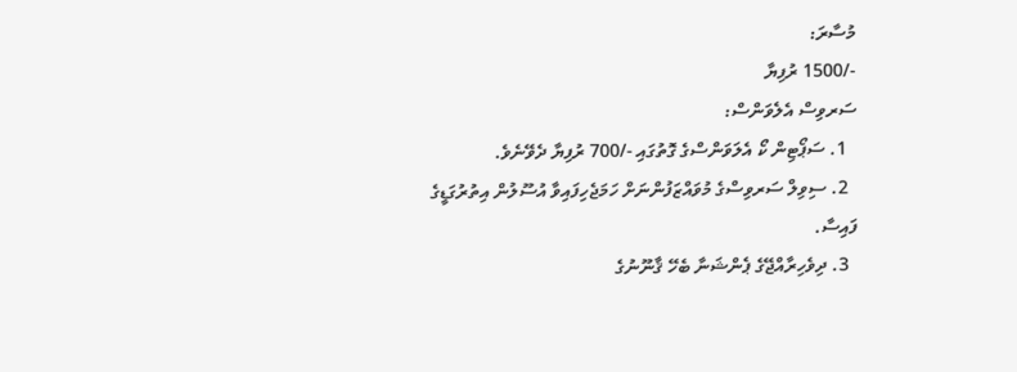މުސާރަ:
-/1500 ރުފިޔާ
ސަރވިސް އެލެވަންސް:
  1. ސަޕޯޓިން ކޯ އެލަވަންސްގެ ގޮތުގައި -/700 ރުފިޔާ ދެވޭނެވެ.
  2. ސިވިލް ސަރވިސްގެ މުވައްޒަފުންނަށް ހަމަޖެހިފައިވާ އުސޫލުން އިތުރުގަޑީގެ ފައިސާ.
  3. ދިވެހިރާއްޖޭގެ ޕެންޝަނާ ބެހޭ ޤާނޫނުގެ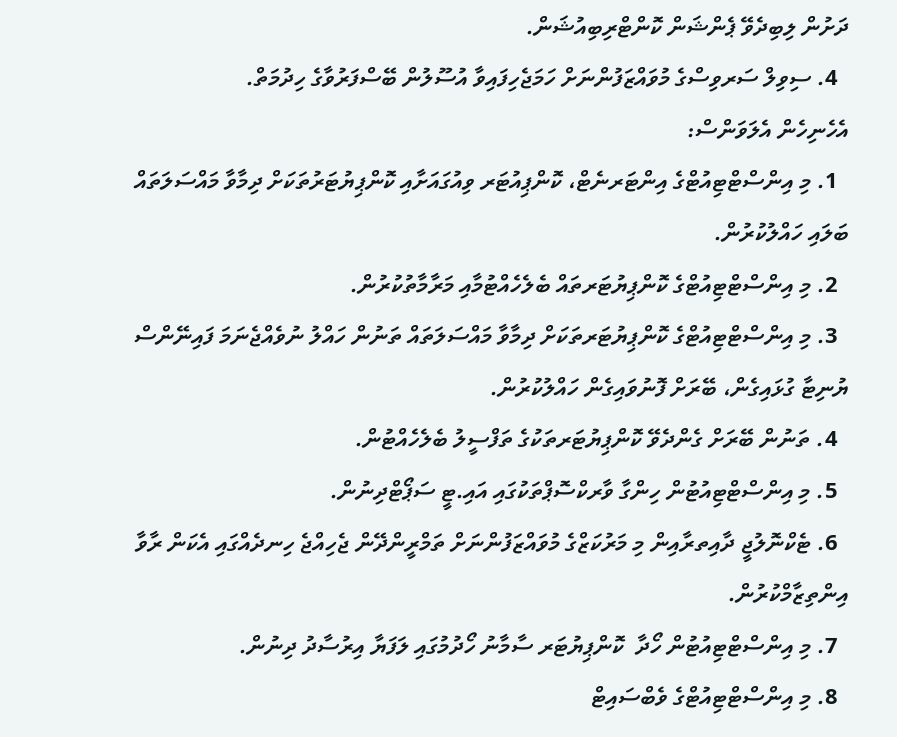ދަށުން ލިބިދެވޭ ޕެންޝަން ކޮންޓްރިބިއުޝަން.
  4. ސިވިލް ސަރވިސްގެ މުވައްޒަފުންނަށް ހަމަޖެހިފައިވާ އުސޫލުން ބޭސްފަރުވާގެ ހިދުމަތް.
އެހެނިހެން އެލަވަންސް:
  1. މި އިންސްޓްޓިއުޓްގެ އިންޓަރނެޓް، ކޮންޕިއުޓަރ ވިއުގައަށާއި ކޮންޕިޔުޓަރުތަކަށް ދިމާވާ މައްސަލަތައް ބަލައި ހައްލުކުރުން.
  2. މި އިންސްޓްޓިއުޓްގެ ކޮންޕިޔުޓަރތައް ބެލެހެއްޓުމާއި މަރާމާތުކުރުން.
  3. މި އިންސްޓްޓިއުޓްގެ ކޮންޕިޔުޓަރތަކަށް ދިމާވާ މައްސަލަތައް ތަނުން ހައްލު ނުވެއްޖެނަމަ ފައިނޭންސް ޔުނިޓާ ގުޅައިގެން، ބޭރަށް ފޮނުވައިގެން ހައްލުކުރުން.
  4. ތަނުން ބޭރަށް ގެންދެވޭ ކޮންޕިޔުޓަރތަކުގެ ތަފްސީލު ބެލެހެއްޓުން.
  5. މި އިންސްޓްޓިއުޓުން ހިންގާ ވާރކްސޮޕްތަކުގައި އައި.ޓީ ސަޕޯޓްދިނުން.
  6. ޓެކްނޮލުޖީ ދާއިތރާއިން މި މަރުކަޒްގެ މުވައްޒަފުންނަށް ތަމްރީންދޭން ޖެހިއްޖެ ހިނދެއްގައި އެކަން ރާވާ އިންތިޒާމްކުރުން.
  7. މި އިންސްޓްޓިއުޓުން ހޯދާ  ކޮންޕިޔުޓަރ ސާމާނު ހޯދުމުގައި ލަފަޔާ އިރުސާދު ދިނުން.
  8. މި އިންސްޓްޓިއުޓްގެ ވެބްސައިޓް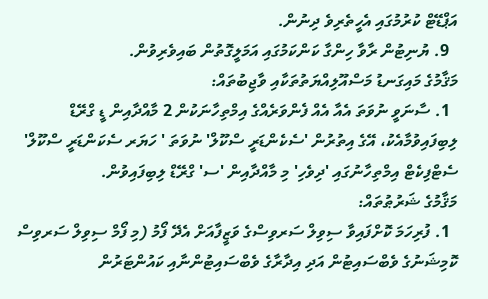އަޕްޑޭޓް ކުރުމުގައި އެހީތެރިވެ ދިނުން.
  9. ޔުނިޓުން ރާވާ ހިންގާ ކަންކަމުގައި އަމަލީގޮތުން ބައިވެރިވުން.
މަޤާމުގެ މައިގަނޑު މަސްއޫލިއްޔަތުތަކާއި ވާޖިބުތައް:
  1. ސާނަވީ ނުވަތަ އެއާ އެއް ފެންވަރެއްގެ އިމްތިހާނަކުން 2 މާއްދާއިން ޑީ ގްރޭޑް ލިބިފައިވުމާއެކު، އޭގެ އިތުރުން 'ސެކެންޑަރީ ސްކޫލް' ނުވަތަ ' ހަޔަރ ސެކަންޑަރީ ސްކޫލް' ސެޓްފިކެޓް އިމްތިހާނުގައި 'ދިވެހި' މި މާއްދާއިން 'ސ' ގްރޭޑް ލިބިފައިވުން.
މަޤާމުގެ ޝަރުޠުތައް:
  1. ފުރިހަމަ ކޮށްފައިވާ ސިވިލް ސަރވިސްގެ ވަޒީފާއަށް އެދޭ ފޯމު (މި ފޯމް ސިވިލް ސަރވިސް ކޮމިޝަނުގެ ވެބްސައިޓުން އަދި އިދާރާގެ ވެބްސައިޓުންނާއި ކައުންޓަރުން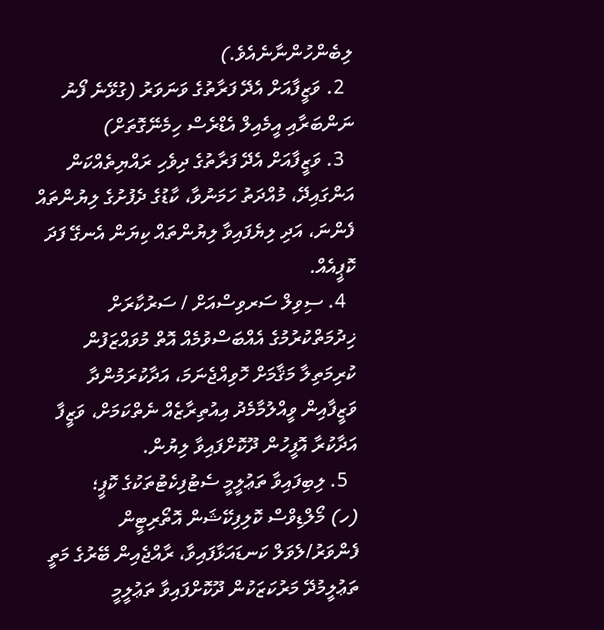ލިބެންހުންނާނެއެވެ.)
  2. ވަޒީފާއަށް އެދޭ ފަރާތުގެ ވަނަވަރު (ގުޅޭނެ ފޯނު ނަންބަރާއި އީމެއިލް އެޑްރެސް ހިމެނޭގޮތަށް)
  3. ވަޒީފާއަށް އެދޭ ފަރާތުގެ ދިވެހި ރައްޔިތެއްކަން އަންގައިދޭ، މުއްދަތު ހަމަނުވާ، ކާޑުގެ ދެފުށުގެ ލިޔުންތައް ފެންނަ، އަދި ލިޔެފައިވާ ލިޔުންތައް ކިޔަން އެނގޭ ފަދަ ކޮޕީއެއް.
  4. ސިވިލް ސަރވިސްއަށް / ސަރުކާރަށް ޚިދުމަތްކުރުމުގެ އެއްބަސްވުމެއް އޮތް މުވައްޒަފުން ކުރިމަތިލާ މަޤާމަށް ހޮވިއްޖެނަމަ، އަދާކުރަމުންދާ ވަޒީފާއިން ވީއްލުމާމެދު އިއުތިރާޒެއް ނެތްކަމަށް، ވަޒީފާ އަދާކުރާ އޮފީހުން ދޫކޮށްފައިވާ ލިޔުން.
  5. ލިބިފައިވާ ތަޢުލީމީ ސެޓުފިކެޓުތަކުގެ ކޮޕީ؛
(ހ) މޯލްޑިވްސް ކޮލިފިކޭޝަން އޮތޯރިޓީން ފެންވަރު/ލެވަލް ކަނޑައަޅާފައިވާ، ރާއްޖެއިން ބޭރުގެ މަތީ ތަޢުލީމުދޭ މަރުކަޒަކުން ދޫކޮށްފައިވާ ތަޢުލީމީ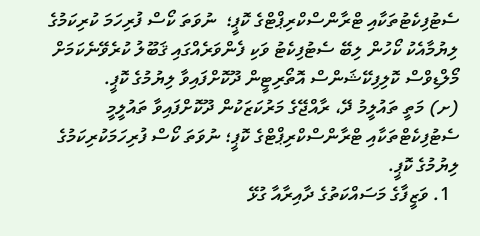ސެޓުފިކެޓުތަކާއި ޓްރާންސްކްރިޕްޓްގެ ކޮޕީ؛  ނުވަތަ ކޯސް ފުރިހަމަ ކުރިކަމުގެ ލިޔުމާއެކު ކޯހުން ލިބޭ ސެޓުފިކެޓު ވަކި ފެންވަރެއްގައި ޤަބޫލު ކުރެވޭނެކަމަށް މޯލްޑިވްސް ކޮލިފިކޭޝަންސް އޮތޯރިޓީން ދޫކޮށްފައިވާ ލިޔުމުގެ ކޮޕީ.
(ށ) މަތީ ތައުލީމު ދޭ، ރާއްޖޭގެ މަރުކަޒަކުން ދޫކޮށްފައިވާ ތައުލީމީ ސެޓުފިކެޓްތަކާއި ޓްރާންސްކްރިޕްޓްގެ ކޮޕީ؛ ނުވަތަ ކޯސް ފުރިހަމަކުރިކަމުގެ ލިޔުމުގެ ކޮޕީ.
  1. ވަޒީފާގެ މަސައްކަތުގެ ދާއިރާއާ ގުޅޭ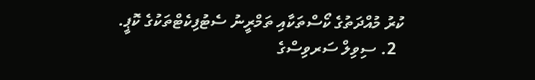ކުރު މުއްދަތުގެ ކޯސްތަކާއި ތަމްރީނު ސެޓުފިކެޓްތަކުގެ ކޮޕީ.
  2. ސިވިލް ސަރވިސްގެ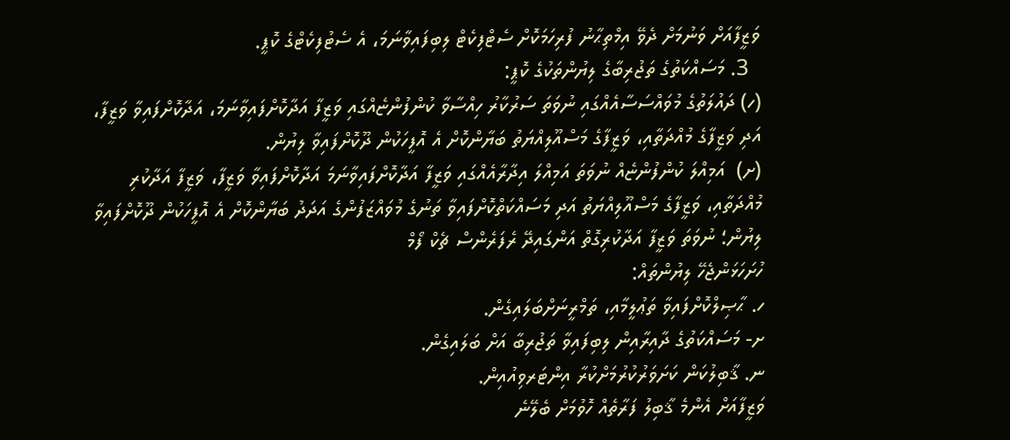ވަޒީފާއަށް ވަނުމަށް ދެވޭ އިމްތިޙާނު ފުރިހަމަކޮށް ސެޓްފިކެޓް ލިބިފައިވާނަމަ، އެ ސެޓުފިކެޓްގެ ކޮޕީ.
  3. މަސައްކަތުގެ ތަޖުރިބާގެ ލިޔުންތަކުގެ ކޮޕީ:
(ހ) ދައުލަތުގެ މުވައްސަސާއެއްގައި ނުވަތަ ސަރުކާރު ހިއްސާވާ ކުންފުންޏެއްގައި ވަޒީފާ އަދާކޮށްފައިވާނަމަ، އަދާކޮށްފައިވާ ވަޒީފާ، އަދި ވަޒީފާގެ މުއްދަތާއި، ވަޒީފާގެ މަސްއޫލިއްޔަތު ބަޔާންކޮށް އެ އޮފީހަކުން ދޫކޮށްފައިވާ ލިޔުން.
(ށ)  އަމިއްލަ ކުންފުންޏެއް ނުވަތަ އަމިއްލަ އިދާރާއެއްގައި ވަޒީފާ އަދާކޮށްފައިވާނަމަ އަދާކޮށްފައިވާ ވަޒީފާ، ވަޒީފާ އަދާކުރި މުއްދަތާއި، ވަޒީފާގެ މަސްއޫލިއްޔަތު އަދި މަސައްކަތްކޮށްފައިވާ ތަނުގެ މުވައްޒަފުންގެ އަދަދު ބަޔާންކޮށް އެ އޮފީހަކުން ދޫކޮށްފައިވާ ލިޔުން؛ ނުވަތަ ވަޒީފާ އަދާކުރިގޮތް އަންގައިދޭ ރެފަރެންސް ޗެކް ފޯމް
ހުށަހަޅަންޖެހޭ ލިޔުންތައް:
ހ. ޙާޞިލްކޮށްފައިވާ ތަޢުލީމާއި، ތަމްރީނަށްބަލައިގެން.
ށ- މަސައްކަތުގެ ދާއިރާއިން ލިބިފައިވާ ތަޖުރިބާ އަށް ބަލައިގެން.
ނ. ޤާބިލުކަން ކަށަވަރުކުރުމަށްކުރާ އިންޓަރވިއުއިން.
ވަޒީފާއަށް އެންމެ ޤާބިލު ފަރާތެއް ހޮވުމަށް ބެލޭނެ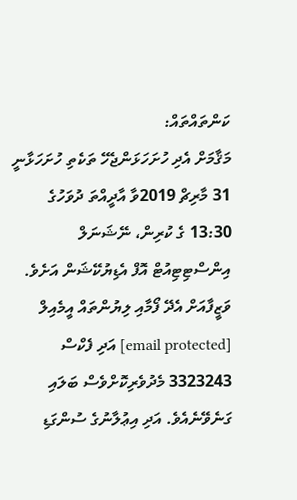ކަންތައްތައް:
މަޤާމަށް އެދި ހުށަހަޅަންޖެހޭ ތަކެތި ހުށަހަޅާނީ 31 މާރިޗް 2019ވާ އާދީއްތަ ދުވަހުގެ 13:30 ގެ ކުރިން، ނޭޝަނަލް އިންސްޓިޓިއުޓް އޮފް އެޑިޔުކޭޝަން އަށެވެ. ވަޒީފާއަށް އެދޭ ފޯމާއި ލިޔުންތައް އީމެއިލް [email protected] އަދި ފެކްސް 3323243 މެދުވެރިކޮށްވެސް ބަލައި ގަނެވޭނެއެވެ. އަދި އިޢުލާނުގެ ސުންގަޑި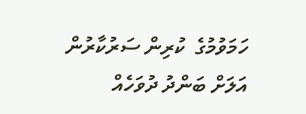ހަމަވުމުގެ  ކުރިން ސަރުކާރުން އަލަށް ބަންދު ދުވަހެއް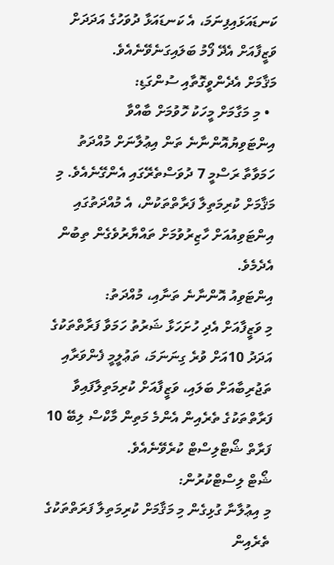ކަނޑައަޅައިފިނަމަ، އެ ކަނޑައަޅާ ދުވަހުގެ އަދަދަށް ވަޒީފާއަށް އެދޭ ފޯމު ބަލައިގަނެވޭނެއެވެ.
މަޤާމަށް އެދެންވީގޮތާއި ސުންގަޑި:
  • މި މަގާމަށް މީހަކު ހޮވުމަށް ބާއްވާ އިންޓަވިޔުއޮންނާނެ ތަން އިޢުލާނަށް މުއްދަތު ހަމަވާތާ ރަސްމީ 7 ދުވަސްތެރޭގައި އެންގޭނެއެވެ. މި މަޤާމަށް ކުރިމަތިލާ ފަރާތްތަކުން، އެ މުއްދަތުގައި އިންޓަވިއުއަށް ހާޒިރުވުމަށް ތައްޔާރުވެގެން ތިބުން އެދެމެވެ.
އިންޓަވިއު އޮންނާނެ ތަނާއި، މުއްދަތު:
މި ވަޒީފާއަށް އެދި ހުށަހަޅާ ޝަރުތު ހަމަވާ ފަރާތްތަކުގެ އަދަދު 10އަށް ވުރެ ގިނަނަމަ، ތަޢުލީމީ ފެންވަރާއި ތަޖުރިބާއަށް ބަލައި، ވަޒީފާއަށް ކުރިމަތިލާފައިވާ ފަރާތްތަކުގެ ތެރެއިން އެންމެ މަތިން މާކްސް ލިބޭ 10 ފަރާތް ޝޯޓްލިސްޓް ކުރެވޭނެއެވެ.
ޝޯޓް ލިސްޓްކުރުން:
މި އިޢުލާނާ ގުޅިގެން މި މަޤާމަށް ކުރިމަތިލާ ފަރަތްތަކުގެ ތެރެއިން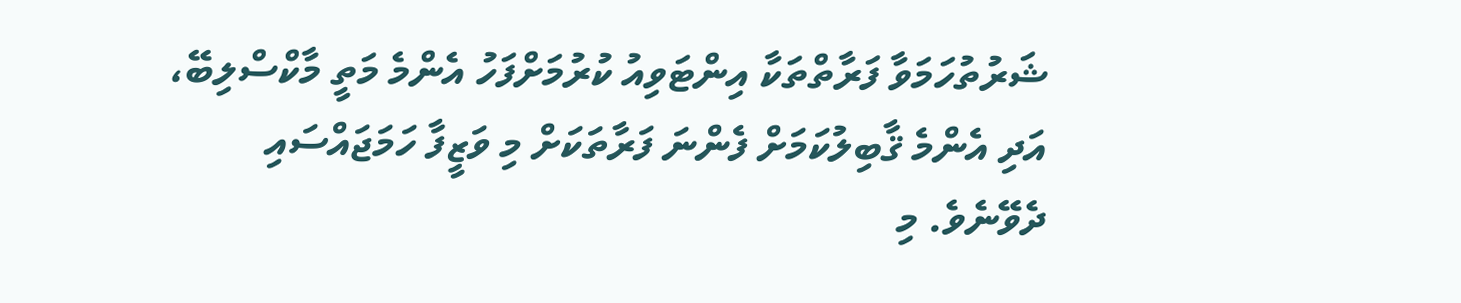ޝަރުތުހަމަވާ ފަރާތްތަކާ އިންޓަވިއު ކުރުމަށްފަހު އެންމެ މަތީ މާކްސްލިބޭ، އަދި އެންމެ ޤާބިލުކަމަށް ފެންނަ ފަރާތަކަށް މި ވަޒީފާ ހަމަޖައްސައި ދެވޭނެވެ. މި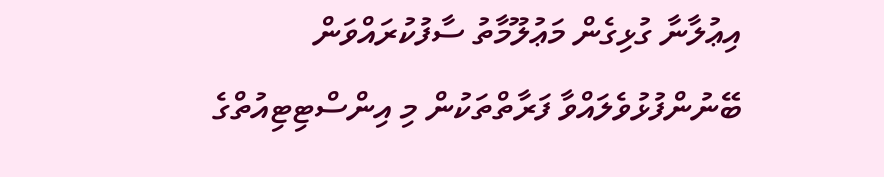އިޢުލާނާ ގުޅިގެން މަޢުލޫމާތު ސާފުކުރައްވަން ބޭނުންފުޅުވެލައްވާ ފަރާތްތަކުން މި އިންސްޓިޓިއުތްގެ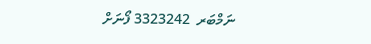ނަމްބަރ  3323242 ފޯނަށް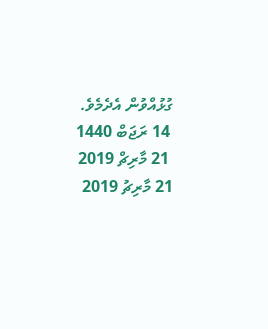ގުޅުއްވުން އެދެމެވެ.
 14 ރަޖަބް 1440
 21 މާރިޗް 2019
21 މާރިޗު 2019